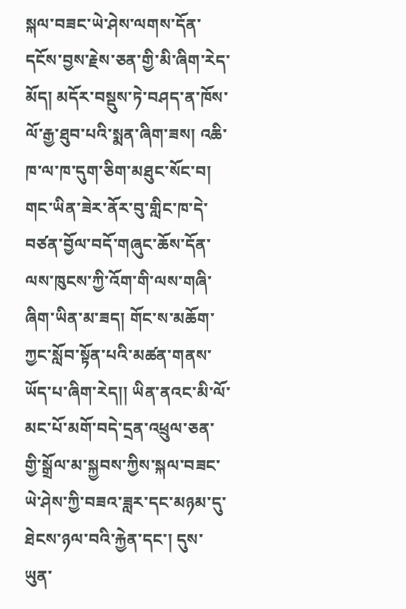སྐལ་བཟང་ཡེ་ཤེས་ལགས་དོན་དངོས་བྱས་རྗེས་ཅན་གྱི་མི་ཞིག་རེད་མོད། མདོར་བསྡུས་ཏེ་བཤད་ན་ཁོས་ལོ་རྒྱ་ཐུབ་པའི་སྨན་ཞིག་ཟས། འཆི་ཁ་ལ་ཁ་དུག་ཅིག་མཐུང་སོང་བ། གང་ཡིན་ཟེར་ནོར་བུ་གླིང་ཁ་དེ་བཙན་བྱོལ་བདོ་གཞུང་ཆོས་དོན་ལས་ཁུངས་ཀྱི་འོག་གི་ལས་གཞི་ཞིག་ཡིན་མ་ཟད། གོང་ས་མཆོག་ཀྱང་སློབ་སྟོན་པའི་མཚན་གནས་ཡོད་པ་ཞིག་རེད།། ཡིན་ནའང་མི་ལོ་མང་པོ་མགོ་བདེ་དྲན་འཕྲུལ་ཅན་གྱི་སྒྲོལ་མ་སྐྱབས་ཀྱིས་སྐལ་བཟང་ཡེ་ཤེས་ཀྱི་བཟའ་ཟླར་དང་མཉམ་དུ་ཐེངས་ཉལ་བའི་རྐྱེན་དང་། དུས་ཡུན་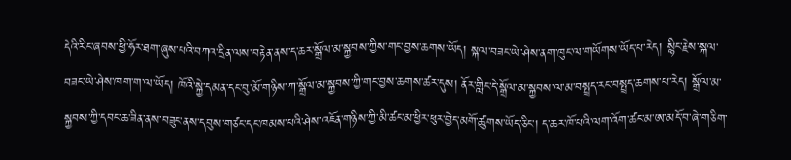དེའི་རིང་ཞབས་ཕྱི་ཧོར་ཐག་ཞུས་པའི་བཀའ་དྲིན་ལས་བརྟེན་ནས་ད་ཆར་སྒྲོལ་མ་སྐྱབས་ཀྱིས་གང་བྱས་ཆགས་ཡོད། སྐལ་བཟང་ཡེ་ཤེས་ནག་ཁུང་ལ་གཡོགས་ཡོད་པ་རེད། སྙིང་རྗེས་སྐལ་བཟང་ཡེ་ཤེས་ཁག་ག་ལ་ཡོད། ཁོའི་སྐྱེ་དམན་དང་བུ་མོ་གཉིས་ཀ་སྒྲོལ་མ་སྐྱབས་ཀྱི་གང་བྱས་ཆགས་ཚར་དུས། ནོར་གླིང་དེ་སྒྲོལ་མ་སྐྱབས་ལ་མ་བསྤྲད་རང་བསྤྲད་ཆགས་པ་རེད། སྒྲོལ་མ་སྐྱབས་ཀྱི་དབང་ཆ་ཟིན་ནས་བཟུང་ནས་དབུས་གཙང་དང་ཁམས་པའི་ཤེས་འཇོན་གཉིས་ཀྱི་མི་ཚང་མ་ཕྱིར་ཕུར་བྱེད་མགོ་ཚུགས་ཡོད་ཅིང་། ད་ཆར་ཁོ་པའི་ལག་འོག་ཚང་མ་ཨ་མདོ་བ་ཞེ་གཅིག་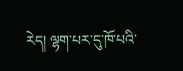རེད། ལྷག་པར་དུ་ཁོ་པའི་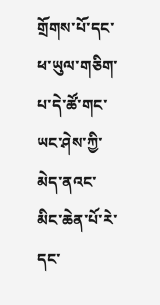གྲོགས་པོ་དང་ཕ་ཡུལ་གཅིག་པ་དེ་ཚོ་གང་ཡང་ཤེས་ཀྱི་མེད་ནའང་མིང་ཆེན་པོ་རེ་དང་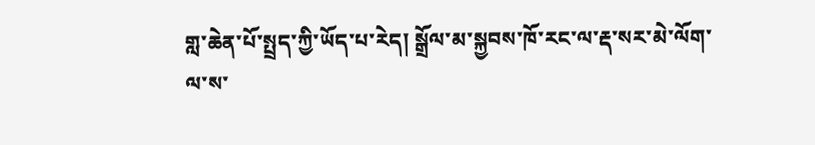གླ་ཆེན་པོ་སྤྲད་ཀྱི་ཡོད་པ་རེད། སྒྲོལ་མ་སྐྱབས་ཁོ་རང་ལ་རྡ་སར་མེ་ལོག་ལ་ས་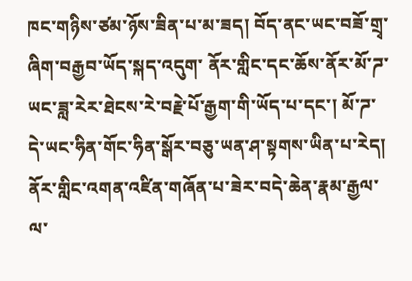ཁང་གཉིས་ཙམ་ཉོས་ཟིན་པ་མ་ཟད། བོད་ནང་ཡང་བཟོ་གྲྭ་ཞིག་བརྒྱབ་ཡོད་སྐད་འདུག་ ནོར་གླིང་དང་ཆོས་ནོར་མོ་ཌ་ཡང་ཟླ་རེར་ཐེངས་རེ་བརྗེ་པོ་རྒྱག་གི་ཡོད་པ་དང་། མོ་ཌ་དེ་ཡང་ཧིན་གོང་ཧིན་སྒོར་བཅུ་ཡན་ཤ་སྟགས་ཡིན་པ་རེད། ནོར་གླིང་འགན་འཛིན་གཞོན་པ་ཟེར་བདེ་ཆེན་རྣམ་རྒྱལ་ལ་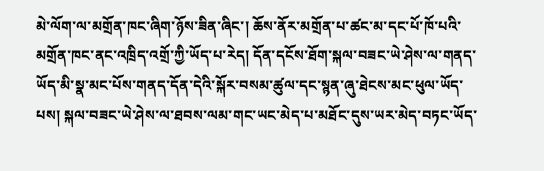མེ་ལོག་ལ་མགྲོན་ཁང་ཞིག་ཉོས་ཟིན་ཞིང་། ཆོས་ནོར་མགྲོན་པ་ཚང་མ་དང་པོ་ཁོ་པའི་མགྲོན་ཁང་ནང་འཁྲིད་འགྲོ་ཀྱི་ཡོད་པ་རེད། དོན་དངོས་ཐོག་སྐལ་བཟང་ཡེ་ཤེས་ལ་གནད་ཡོད་མི་སྣ་མང་པོས་གནད་དོན་དེའི་སྐོར་བསམ་ཚུལ་དང་སྙན་ཞུ་ཐེངས་མང་ཕུལ་ཡོད་པས། སྐལ་བཟང་ཡེ་ཤེས་ལ་ཐབས་ལམ་གང་ཡང་མེད་པ་མཐོང་དུས་ཡར་མེད་བཏང་ཡོད་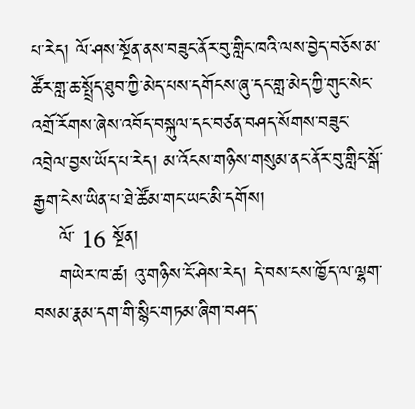པ་རེད། ལོ་ཤས་སྔོན་ནས་བཟུང་ནོར་བུ་གླིང་ཁའི་ལས་བྱེད་བཅོས་མ་ཚོར་གླ་ཆ་སྤྲོད་ཐུབ་ཀྱི་མེད་པས་དགོངས་ཞུ་དང་གླ་མེད་ཀྱི་གུང་སེང་འགྲོ་རོགས་ཞེས་འབོད་བསྐུལ་དང་བཙན་བཤད་སོགས་བཟུང་འབྲེལ་བྱས་ཡོད་པ་རེད། མ་འོངས་གཉིས་གསུམ་ནང་ནོར་བུ་གླིང་སྒོ་རྒྱག་ངེས་ཡིན་པ་ཐེ་ཚོམ་གང་ཡང་མི་དགོས།
    ལོ་ 16 སྔོན།
    གཡེར་ཁ་ཚ། འུ་གཉིས་ངོ་ཤེས་རེད། དེ་བས་ངས་ཁྱོད་ལ་ལྷག་བསམ་རྣམ་དག་གི་སྙིང་གཏམ་ཞིག་བཤད་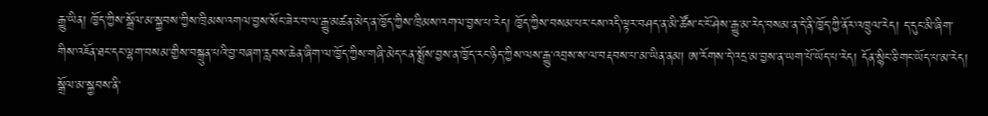རྒྱུ་ཡིན། ཁྱོད་ཀྱིས་སྒྲོལ་མ་སྐྱབས་ཀྱིས་ཁྲིམས་འགལ་བྱས་སོང་ཟེར་བ་ལ་རྒྱུ་མཚན་མེད་ན་ཁྱོད་ཀྱིས་ཁྲིམས་འགལ་བྱས་པ་རེད། ཁྱོད་ཀྱིས་བསམ་པར་ངས་འདི་ལྟར་བཤད་ན་མི་ཚོས་ང་ངོ་ཤེས་རྒྱུ་མ་རེད་བསམ་ན་དེ་ནི་ཁྱོད་ཀྱི་ནོར་འཁྲུལ་རེད། ད་དུང་མི་ཞིག་གིས་འཇོན་ཐང་དང་ལྷག་བསམ་གྱིས་བསྐྲུན་པའི་བྱ་བཞག་རླབས་ཆེན་ཞིག་ལ་ཁྱོད་ཀྱིས་གཞི་མེད་ངན་སྨྲོས་བྱས་ན་ཁྱོད་རང་ཉིད་ཀྱིས་ལས་རྒྱུ་འབྲས་ས་ལ་བརྡབས་པ་མ་ཡིན་ནམ། ཨ་རོགས་དེ་འདྲ་མ་བྱས་ན་ཡག་པོ་ཡོད་པ་རེད། དོན་སྙིང་ཅི་གང་ཡོད་པ་མ་རེད། སྒྲོལ་མ་སྐྱབས་ནི་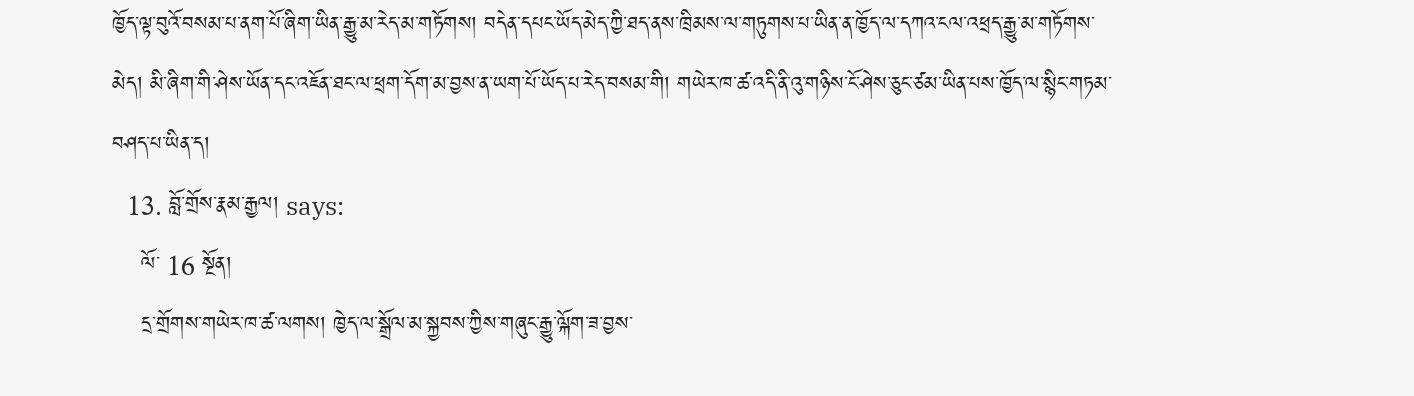ཁྱོད་ལྟ་བུའོ་བསམ་པ་ནག་པོ་ཞིག་ཡིན་རྒྱུ་མ་རེད་མ་གཏོགས། བདེན་དཔང་ཡོད་མེད་ཀྱི་ཐད་ནས་ཁྲིམས་ལ་གཏུགས་པ་ཡིན་ན་ཁྱོད་ལ་དཀའ་ངལ་འཕྲད་རྒྱུ་མ་གཏོགས་མེད། མི་ཞིག་གི་ཤེས་ཡོན་དང་འཇོན་ཐང་ལ་ཕྲག་དོག་མ་བྱས་ན་ཡག་པོ་ཡོད་པ་རེད་བསམ་གི། གཡེར་ཁ་ཚ་འདི་ནི་འུ་གཉིས་ངོ་ཤེས་ཅུང་ཙམ་ཡིན་པས་ཁྱོད་ལ་སྙིང་གཏམ་བཤད་པ་ཡིན་ད།
  13. བློ་གྲོས་རྣམ་རྒྱལ། says:
    ལོ་ 16 སྔོན།
    དྲ་གྲོགས་གཡེར་ཁ་ཚ་ལགས། ཁྱེད་ལ་སྒྲོལ་མ་སྐྱབས་ཀྱིས་གཞུང་རྒྱུ་ལྐོག་ཟ་བྱས་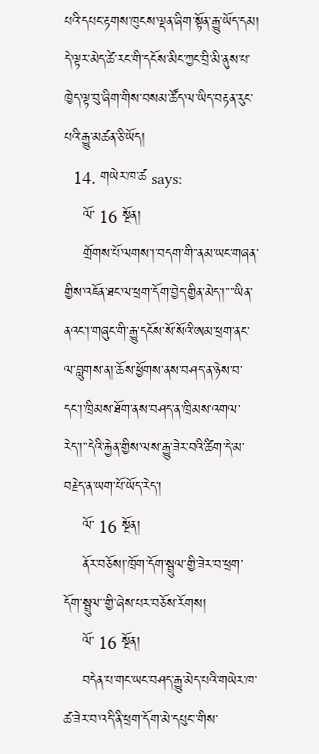པའི་དཔང་རྟགས་ཁུངས་ལྡན་ཞིག་སྟོན་རྒྱུ་ཡོད་དམ། དེ་ལྟར་མེད་ཚེ་རང་གི་དངོས་མིང་ཀྱང་བྲི་མི་ནུས་པ་ཁྱེད་ལྟ་བུ་ཞིག་གིས་བསམ་ཚོད་ལ་ཡིད་བརྟན་རུང་པའི་རྒྱུ་མཚན་ཅི་ཡོད།
  14. གཡེར་ཁ་ཚ says:
    ལོ་ 16 སྔོན།
    གྲོགས་པོ་ལགས་།་བདག་གི་་ནམ་ཡང་གཞན་གྱིས་འཇོན་ཐང་ལ་ཕྲག་དོག་བྱེད་གྱིན་མེད་།་་་་ཡིན་ནའང་།་གཞུང་གི་རྒྱུ་དངོས་སོ་སོའི་ཨམ་ཕྲག་ནང་ལ་བླུགས་ན།་ཆོས་ཕྱོགས་ནས་བཤད་ན་ཉེས་བ་དང་།་ཁྲིམས་ཐོག་ནས་བཤད་ན་ཁྲིམས་འགལ་རེད་།་་དེའི་རྐྱེན་གྱིས་ལས་རྒྱུ་ཟེར་བའི་ཚིག་དེ་མ་བརྗེད་ན་ཡག་པོ་ཡོད་རེད་།
    ལོ་ 16 སྔོན།
    ནོར་བཅོས།་ཁྲོག་དོག་སྦྲུལ་གྱི་ཟེར་བ་ཕྲག་དོག་སྦྲུལ་་གྱི་ཞེས་པར་བཅོས་རོགས།
    ལོ་ 16 སྔོན།
    བདེན་པ་གང་ཡང་བཤད་རྒྱུ་མེད་པའི་གཡེར་ཁ་ཚ་ཟེར་བ་འདི་ནི་ཕྲག་དོག་མེ་དཔུང་་གིས་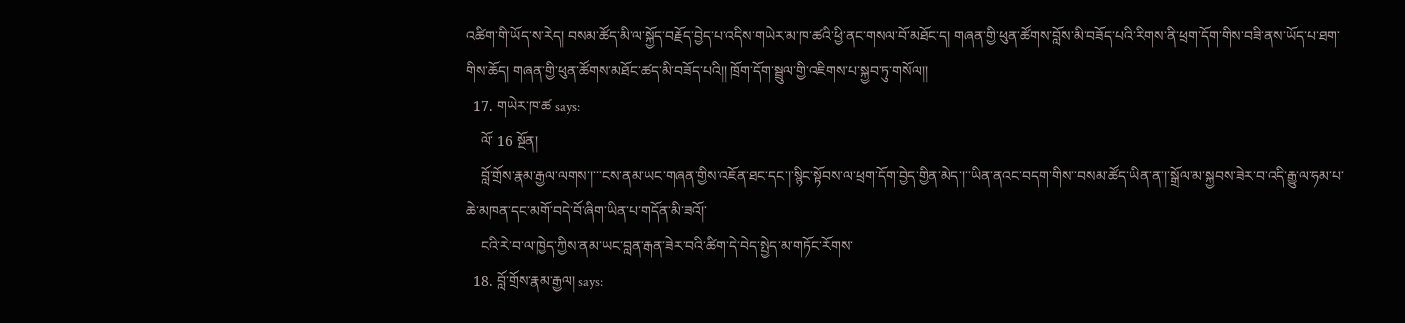འཚིག་གི་ཡོད་ས་རེད། བསམ་ཚོད་མི་ལ་སྐྱོད་བརྗོད་བྱེད་པ་འདིས་གཡེར་མ་ཁ་ཚའི་ཕྱི་ནང་གསལ་བོ་མཐོང་ད། གཞན་གྱི་ཕུན་ཚོགས་བློས་མི་བཟོད་པའི་རིགས་ནི་ཕྲག་དོག་གིས་བཟི་ནས་ཡོད་པ་ཐག་གིས་ཆོད། གཞན་གྱི་ཕུན་ཚོགས་མཐོང་ཚད་མི་བཟོད་པའི།། ཁྲོག་དོག་སྦྲུལ་གྱི་འཇིགས་པ་སྐྱབ་ཏུ་གསོལ།།
  17. གཡེར་ཁ་ཚ says:
    ལོ་ 16 སྔོན།
    བློ་གྲོས་རྣམ་རྒྱལ་ལགས་།་་་ངས་ནམ་ཡང་གཞན་གྱིས་འཇོན་ཐང་དང་།་སྙིང་སྟོབས་ལ་ཕྲག་དོག་བྱེད་གྱིན་མེད་།་་ཡིན་ནའང་བདག་གིས་་བསམ་ཚོད་ཡིན་ན་།་སྒྲོལ་མ་སྐྱབས་ཟེར་བ་འདི་རྒྱུ་ལ་ཧམ་པ་ཆེ་མཁན་དང་མགོ་བདེ་བོ་ཞིག་ཡིན་པ་གདོན་མི་ཟའོ།་
    ངའི་རེ་བ་ལ་ཁྱེད་ཀྱིས་ནམ་ཡང་བླན་རྒན་ཟེར་བའི་ཚིག་དེ་བེད་སྤྱེད་མ་གཏོང་རོགས་
  18. བློ་གྲོས་རྣམ་རྒྱལ། says: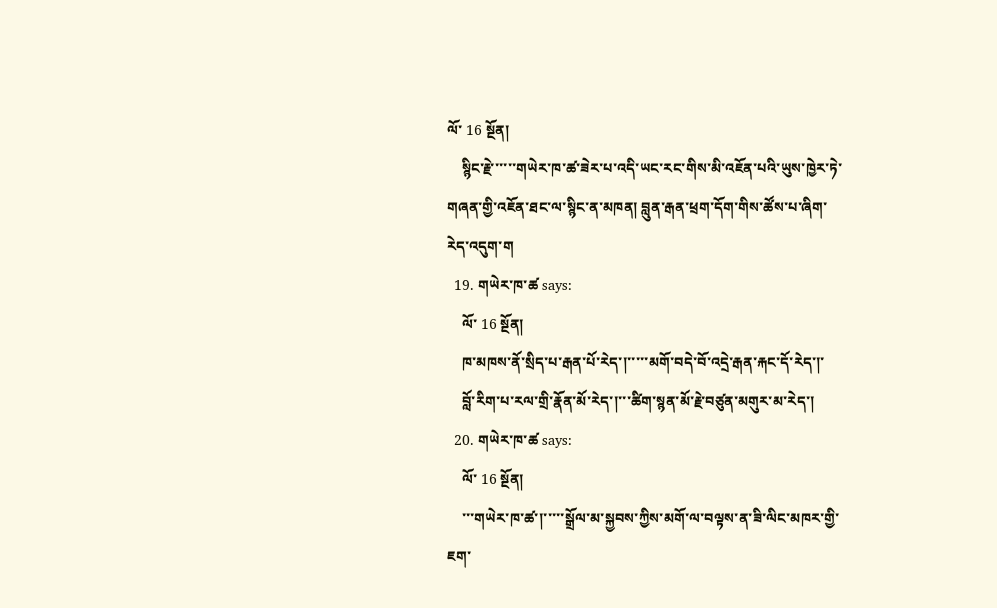ལོ་ 16 སྔོན།
    སྙིང་རྗེ་་་་་་གཡེར་ཁ་ཚ་ཟེར་པ་འདི་ཡང་རང་གིས་མི་འཇོན་པའི་ཡུས་ཁྱེར་ཏེ་གཞན་གྱི་འཇོན་ཐང་ལ་སྙིང་ན་མཁན། བླུན་རྒན་ཕྲག་དོག་གིས་ཚོས་པ་ཞིག་རེད་འདུག་ག
  19. གཡེར་ཁ་ཚ says:
    ལོ་ 16 སྔོན།
    ཁ་མཁས་ནོ་སྲིད་པ་རྒན་པོ་རེད་།་་་་་མགོ་བདེ་བོ་འདྲེ་རྒན་རྐང་དོ་རེད་།་
    བློ་རིག་པ་རལ་གྲི་རྣོན་མོ་རེད་།་་་ཚིག་སྙན་མོ་རྗེ་བཙུན་མགུར་མ་རེད་།
  20. གཡེར་ཁ་ཚ says:
    ལོ་ 16 སྔོན།
    ་་་གཡེར་ཁ་ཚ་།་་་་་སྒྲོལ་མ་སྐྱབས་ཀྱིས་མགོ་ལ་བལྟས་ན་ཟི་ལིང་མཁར་གྱི་ཇག་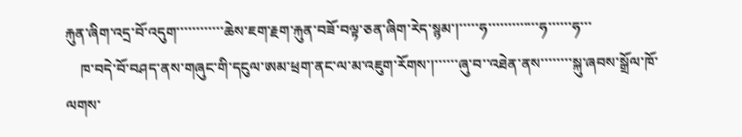རྐུན་ཞིག་འདྲ་བོ་འདུག་་་་་་་་་་་་ཆེས་ཇག་རྗག་རྐུན་བཟོ་བལྟ་ཅན་ཞིག་རེད་སྙམ་།་་་་་ཧ་་་་་་་་་་་་་ཧ་་་་་་ཧ་་་
    ཁ་བདེ་བོ་བཤད་ནས་གཞུང་གི་དངུལ་ཨམ་ཕྲག་ནང་ལ་མ་འཇུག་རོགས་།་་་་་་ཞུ་བ་་འཐེན་ནས་་་་་་་་སྐུ་ཞབས་སྒྲོལ་ཁོ་ལགས་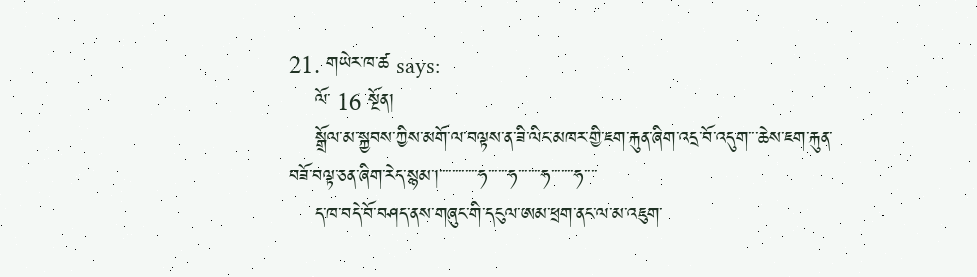21. གཡེར་ཁ་ཚ says:
    ལོ་ 16 སྔོན།
    སྒྲོལ་མ་སྐྱབས་ཀྱིས་མགོ་ལ་བལྟས་ན་ཟི་ལིང་མཁར་གྱི་ཇག་རྐུན་ཞིག་འདྲ་བོ་འདུག་་་ཆེས་ཇག་རྐུན་བཟོ་བལྟ་ཅན་ཞིག་རེད་སྙམ་།་་་་་་་་་་་་ཧ་་་་་་ཧ་་་་་་་ཧ་་་་་་་ཧ་་་་
    ད་ཁ་བདེ་བོ་བཤད་ནས་གཞུང་གི་དངུལ་ཨམ་ཕྲག་ནང་ལ་མ་འཇུག་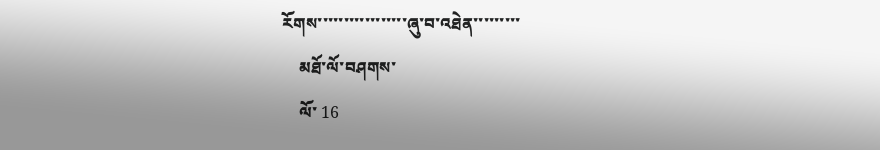རོགས་་་་་་་་་་་་་་་་་ཞུ་བ་འཐེན་་་་་་་་་
    མཐོ་ལོ་བཤགས་
    ལོ་ 16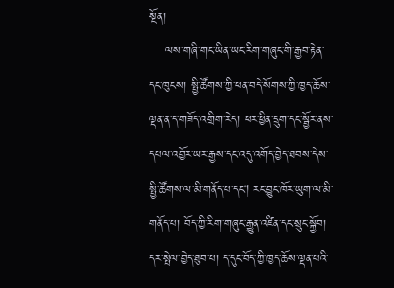སྔོན།
    ལས་གཞི་གང་ཡིན་ཡང་རིག་གཞུང་གི་རྒྱབ་རྟེན་དང་ཁུངས། སྤྱི་ཚོགས་ཀྱི་ཕན་བདེ་སོགས་ཀྱི་ཁྱད་ཆོས་ལྡན་ན་ད་གཟོད་འགྲིག་རེད། ཕར་ཕྱིན་དྲུག་དང་སྦྱོར་ནས་དཔལ་འབྱོར་ཡར་རྒྱས་དང་འདུ་འགོད་བྱེད་ཐབས་དེས་སྤྱི་ཚོགས་ལ་མི་གནོད་པ་དང། རང་བྱུང་ཁོར་ཡུག་ལ་མི་གནོད་པ། བོད་ཀྱི་རིག་གཞུང་རྒྱུན་འཛིན་དང་སྲུང་སྐྱོབ། དར་སྤེལ་བྱེད་ཐུབ་པ། ད་དུང་བོད་ཀྱི་ཁྱད་ཆོས་ལྡན་པའི་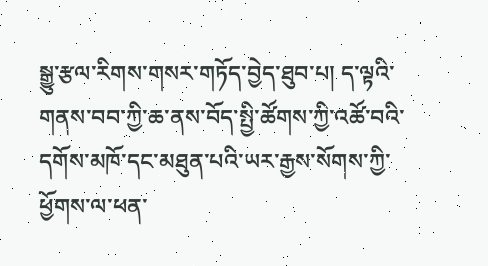སྒྱུ་རྩལ་རིགས་གསར་གཏོད་བྱེད་ཐུབ་པ། ད་ལྟའི་གནས་བབ་ཀྱི་ཆ་ནས་བོད་སྤྱི་ཚོགས་ཀྱི་འཚོ་བའི་དགོས་མཁོ་དང་མཐུན་པའི་ཡར་རྒྱས་སོགས་ཀྱི་ཕྱོགས་ལ་ཕན་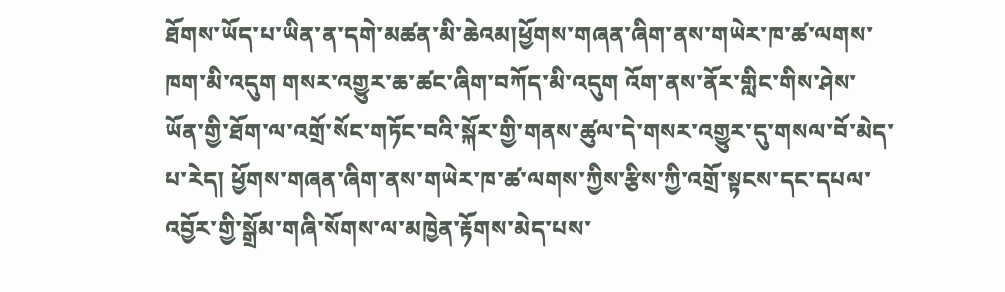ཐོགས་ཡོད་པ་ཡིན་ན་དགེ་མཚན་མི་ཆེའམ།ཕྱོགས་གཞན་ཞིག་ནས་གཡེར་ཁ་ཚ་ལགས་ཁག་མི་འདུག གསར་འགྱུར་ཆ་ཚང་ཞིག་བཀོད་མི་འདུག འོག་ནས་ནོར་གླིང་གིས་ཤེས་ཡོན་གྱི་ཐོག་ལ་འགྲོ་སོང་གཏོང་བའི་སྐོར་གྱི་གནས་ཚུལ་དེ་གསར་འགྱུར་དུ་གསལ་བོ་མེད་པ་རེད། ཕྱོགས་གཞན་ཞིག་ནས་གཡེར་ཁ་ཚ་ལགས་ཀྱིས་རྩིས་ཀྱི་འགྲོ་སྟངས་དང་དཔལ་འབྱོར་གྱི་སྒྲོམ་གཞི་སོགས་ལ་མཁྱེན་རྟོགས་མེད་པས་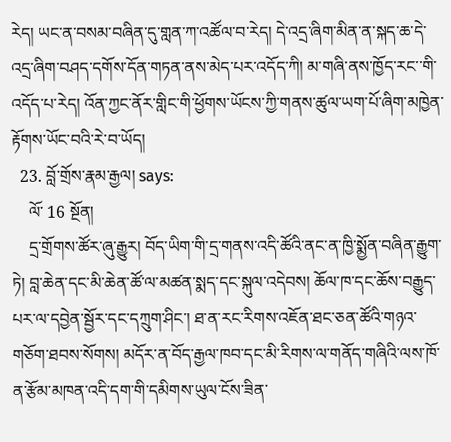རེད། ཡང་ན་བསམ་བཞིན་དུ་གླན་ཀ་འཚོལ་བ་རེད། དེ་འདྲ་ཞིག་མིན་ན་སྐད་ཆ་དེ་འདྲ་ཞིག་བཤད་དགོས་དོན་གཏན་ནས་མེད་པར་འདོད་ཀི། མ་གཞི་ནས་ཁྱོད་རང་་གི་འདོད་པ་རེད། འོན་ཀྱང་ནོར་གླིང་གི་ཕྱོགས་ཡོངས་ཀྱི་གནས་ཚུལ་ཡག་པོ་ཞིག་མཁྱེན་རྟོགས་ཡོང་བའི་རེ་བ་ཡོད།
  23. བློ་གྲོས་རྣམ་རྒྱལ། says:
    ལོ་ 16 སྔོན།
    དྲ་གྲོགས་ཚོར་ཞུ་རྒྱུར། བོད་ཡིག་གི་དྲ་གནས་འདི་ཚོའི་ནང་ན་ཁྱི་སྨྱོན་བཞིན་རྒྱུག་ཏེ། བླ་ཆེན་དང་མི་ཆེན་ཚོ་ལ་མཚན་སྨད་དང་སྐུལ་འདེབས། ཆོལ་ཁ་དང་ཆོས་བརྒྱུད་པར་ལ་དབྱེན་སྦྱོར་དང་དཀྲུག་ཤིང་། ཐ་ན་རང་རིགས་འཇོན་ཐང་ཅན་ཚོའི་གཉའ་གཅོག་ཐབས་སོགས། མདོར་ན་བོད་རྒྱལ་ཁབ་དང་མི་རིགས་ལ་གནོད་གཞིའི་ལས་ཁོ་ན་རྩོམ་མཁན་འདི་དག་གི་དམིགས་ཡུལ་ངོས་ཟིན་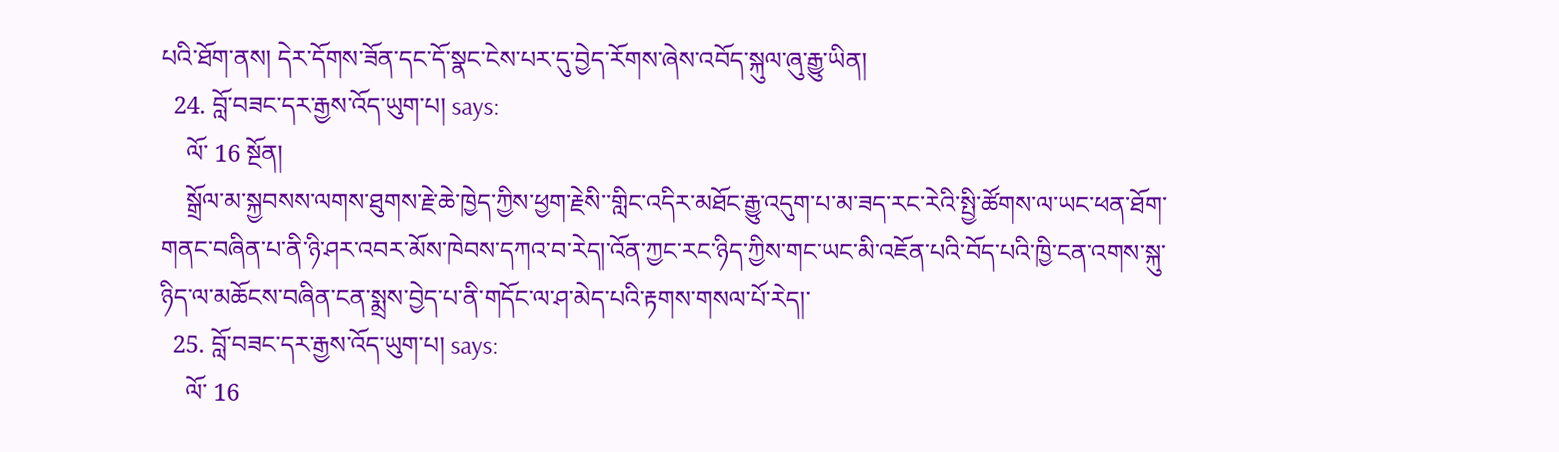པའི་ཐོག་ནས། དེར་དོགས་ཟོན་དང་དོ་སྣང་ངེས་པར་དུ་བྱེད་རོགས་ཞེས་འབོད་སྐུལ་ཞུ་རྒྱུ་ཡིན།
  24. བློ་བཟང་དར་རྒྱས་འོད་ཡུག་པ། says:
    ལོ་ 16 སྔོན།
    སྒྲོལ་མ་སྐྱབསས་ལགས་ཐུགས་རྗེ་ཆེ་ཁྱེད་ཀྱིས་ཕྱག་རྗེསི་་གླིང་འདིར་མཐོང་རྒྱུ་འདུག་པ་མ་ཟད་རང་རེའི་སྤྱི་ཚོགས་ལ་ཡང་ཕན་ཐོག་གནང་བཞིན་པ་ནི་ཉི་ཤར་འབར་མོས་ཁེབས་དཀའ་བ་རེད།་འོན་ཀྱང་རང་ཉིད་ཀྱིས་གང་ཡང་མི་འཇོན་པའི་བོད་པའི་ཁྱི་ངན་འགས་སྐུ་ཉིད་ལ་མཆོངས་བཞིན་ངན་སྨྲས་བྱེད་པ་ནི་གདོང་ལ་ཤ་མེད་པའི་རྟགས་གསལ་པོ་རེད།་
  25. བློ་བཟང་དར་རྒྱས་འོད་ཡུག་པ། says:
    ལོ་ 16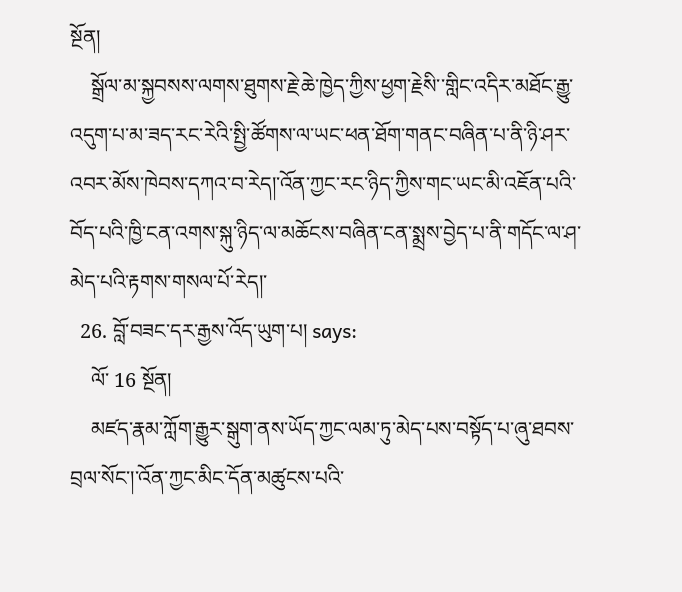སྔོན།
    སྒྲོལ་མ་སྐྱབསས་ལགས་ཐུགས་རྗེ་ཆེ་ཁྱེད་ཀྱིས་ཕྱག་རྗེསི་་གླིང་འདིར་མཐོང་རྒྱུ་འདུག་པ་མ་ཟད་རང་རེའི་སྤྱི་ཚོགས་ལ་ཡང་ཕན་ཐོག་གནང་བཞིན་པ་ནི་ཉི་ཤར་འབར་མོས་ཁེབས་དཀའ་བ་རེད།་འོན་ཀྱང་རང་ཉིད་ཀྱིས་གང་ཡང་མི་འཇོན་པའི་བོད་པའི་ཁྱི་ངན་འགས་སྐུ་ཉིད་ལ་མཆོངས་བཞིན་ངན་སྨྲས་བྱེད་པ་ནི་གདོང་ལ་ཤ་མེད་པའི་རྟགས་གསལ་པོ་རེད།་
  26. བློ་བཟང་དར་རྒྱས་འོད་ཡུག་པ། says:
    ལོ་ 16 སྔོན།
    མཛད་རྣམ་ཀློག་རྒྱུར་སྒུག་ནས་ཡོད་ཀྱང་ལམ་ཏུ་མེད་པས་བསྟོད་པ་ཞུ་ཐབས་བྲལ་སོང་།་འོན་ཀྱང་མིང་དོན་མཚུངས་པའི་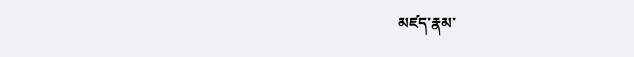མཛད་རྣམ་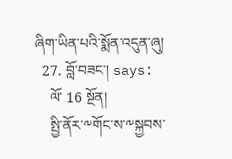ཞིག་ཡིན་པའི་སྨོན་འདུན་ཞུ།
  27. བློ་བཟང་། says:
    ལོ་ 16 སྔོན།
    སྤྱི་ནོར་༸གོང་ས་༸སྐྱབས་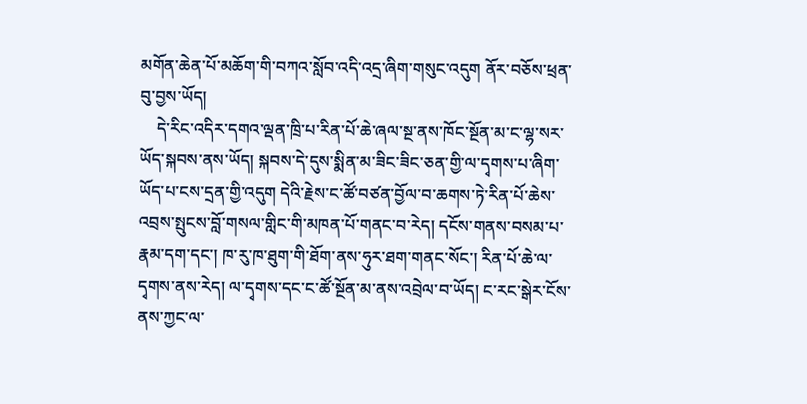མགོན་ཆེན་པོ་མཆོག་གི་བཀའ་སློབ་འདི་འདྲ་ཞིག་གསུང་འདུག ནོར་བཅོས་ཕྲན་བུ་བྱས་ཡོད།
    དེ་རིང་འདིར་དགའ་ལྡན་ཁྲི་པ་རིན་པོ་ཆེ་ཞལ་སྔ་ནས་ཁོང་སྔོན་མ་ང་ལྷ་སར་ཡོད་སྐབས་ནས་ཡོད། སྐབས་དེ་དུས་སྨིན་མ་ཟིང་ཟིང་ཅན་གྱི་ལ་དྭགས་པ་ཞིག་ཡོད་པ་ངས་དྲན་གྱི་འདུག དེའི་རྗེས་ང་ཚོ་བཙན་བྱོལ་བ་ཆགས་ཏེ་རིན་པོ་ཆེས་འབྲས་སྤུངས་བློ་གསལ་གླིང་གི་མཁན་པོ་གནང་བ་རེད། དངོས་གནས་བསམ་པ་རྣམ་དག་དང་། ཁ་རུ་ཁ་ཐུག་གི་ཐོག་ནས་ཧུར་ཐག་གནང་སོང་། རིན་པོ་ཆེ་ལ་དྭགས་ནས་རེད། ལ་དྭགས་དང་ང་ཚོ་སྔོན་མ་ནས་འབྲེལ་བ་ཡོད། ང་རང་སྒེར་ངོས་ནས་ཀྱང་ལ་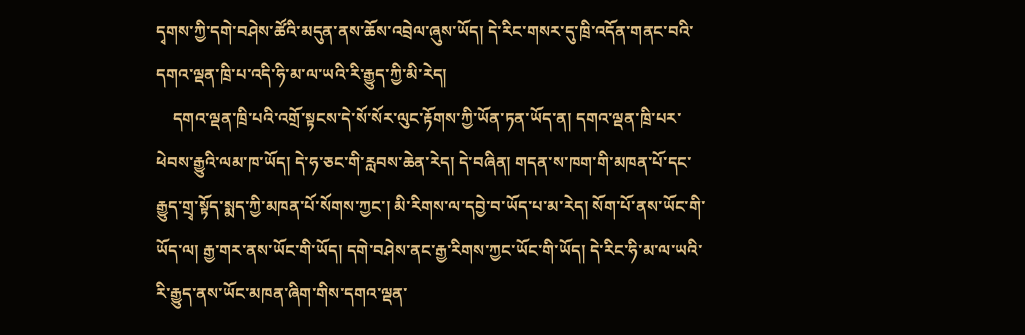དྭགས་ཀྱི་དགེ་བཤེས་ཚོའི་མདུན་ནས་ཆོས་འབྲེལ་ཞུས་ཡོད། དེ་རིང་གསར་དུ་ཁྲི་འདོན་གནང་བའི་དགའ་ལྡན་ཁྲི་པ་འདི་ཧི་མ་ལ་ཡའི་རི་རྒྱུད་ཀྱི་མི་རེད།
    དགའ་ལྡན་ཁྲི་པའི་འགྲོ་སྟངས་དེ་སོ་སོར་ལུང་རྟོགས་ཀྱི་ཡོན་ཏན་ཡོད་ན། དགའ་ལྡན་ཁྲི་པར་ཕེབས་རྒྱུའི་ལམ་ཁ་ཡོད། དེ་ཧ་ཅང་གི་རླབས་ཆེན་རེད། དེ་བཞིན། གདན་ས་ཁག་གི་མཁན་པོ་དང་རྒྱུད་གྲྭ་སྟོད་སྨད་ཀྱི་མཁན་པོ་སོགས་ཀྱང་། མི་རིགས་ལ་དབྱེ་བ་ཡོད་པ་མ་རེད། སོག་པོ་ནས་ཡོང་གི་ཡོད་ལ། རྒྱ་གར་ནས་ཡོང་གི་ཡོད། དགེ་བཤེས་ནང་རྒྱ་རིགས་ཀྱང་ཡོང་གི་ཡོད། དེ་རིང་ཧི་མ་ལ་ཡའི་རི་རྒྱུད་ནས་ཡོང་མཁན་ཞིག་གིས་དགའ་ལྡན་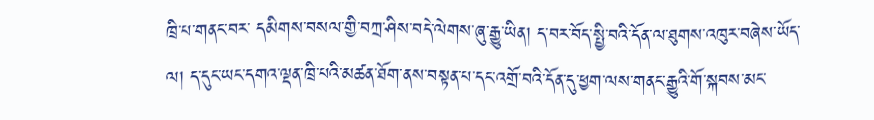ཁྲི་པ་གནང་བར་ དམིགས་བསལ་གྱི་བཀྲ་ཤིས་བདེ་ལེགས་ཞུ་རྒྱུ་ཡིན། ད་བར་བོད་སྤྱི་བའི་དོན་ལ་ཐུགས་འཁུར་བཞེས་ཡོད་ལ། ད་དུང་ཡང་དགའ་ལྡན་ཁྲི་པའི་མཚན་ཐོག་ནས་བསྟན་པ་དང་འགྲོ་བའི་དོན་དུ་ཕྱག་ལས་གནང་རྒྱུའི་གོ་སྐབས་མང་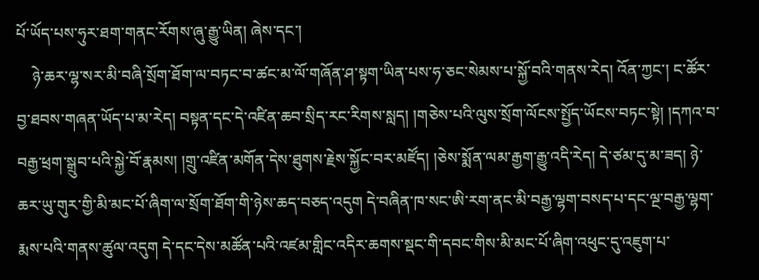པོ་ཡོད་པས་ཧུར་ཐག་གནང་རོགས་ཞུ་རྒྱུ་ཡིན། ཞེས་དང་།
    ཉེ་ཆར་ལྷ་སར་མི་བཞི་སྲོག་ཐོག་ལ་བཏང་བ་ཚང་མ་ལོ་གཞོན་ཤ་སྟག་ཡིན་པས་ཧ་ཅང་སེམས་པ་སྐྱོ་བའི་གནས་རེད། འོན་ཀྱང་། ང་ཚོར་བྱ་ཐབས་གཞན་ཡོད་པ་མ་རེད། བསྟན་དང་དེ་འཛིན་ཆབ་སྲིད་རང་རིགས་སླད། །གཅེས་པའི་ལུས་སྲོག་ལོངས་སྤྱོད་ཡོངས་བཏང་སྟེ། །དཀའ་བ་བརྒྱ་ཕྲག་སྒྲུབ་པའི་སྐྱེ་བོ་རྣམས། །གྲུ་འཛིན་མགོན་དེས་ཐུགས་རྗེས་སྐྱོང་བར་མཛོད། །ཅེས་སྨོན་ལམ་རྒྱག་རྒྱུ་འདི་རེད། དེ་ཙམ་དུ་མ་ཟད། ཉེ་ཆར་ཡུ་གུར་གྱི་མི་མང་པོ་ཞིག་ལ་སྲོག་ཐོག་གི་ཉེས་ཆད་བཅད་འདུག དེ་བཞིན་ཁ་སང་ཨི་རག་ནང་མི་བརྒྱ་ལྷག་བསད་པ་དང་ལྔ་བརྒྱ་ལྷག་རྨས་པའི་གནས་ཚུལ་འདུག དེ་དང་དེས་མཚོན་པའི་འཛམ་གླིང་འདིར་ཆགས་སྡང་གི་དབང་གིས་མི་མང་པོ་ཞིག་འཕུང་དུ་འཇུག་པ་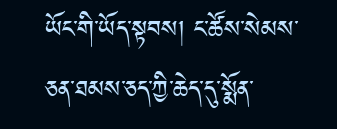ཡོང་གི་ཡོད་སྟབས། ང་ཚོས་སེམས་ཅན་ཐམས་ཅད་ཀྱི་ཆེད་དུ་སྨོན་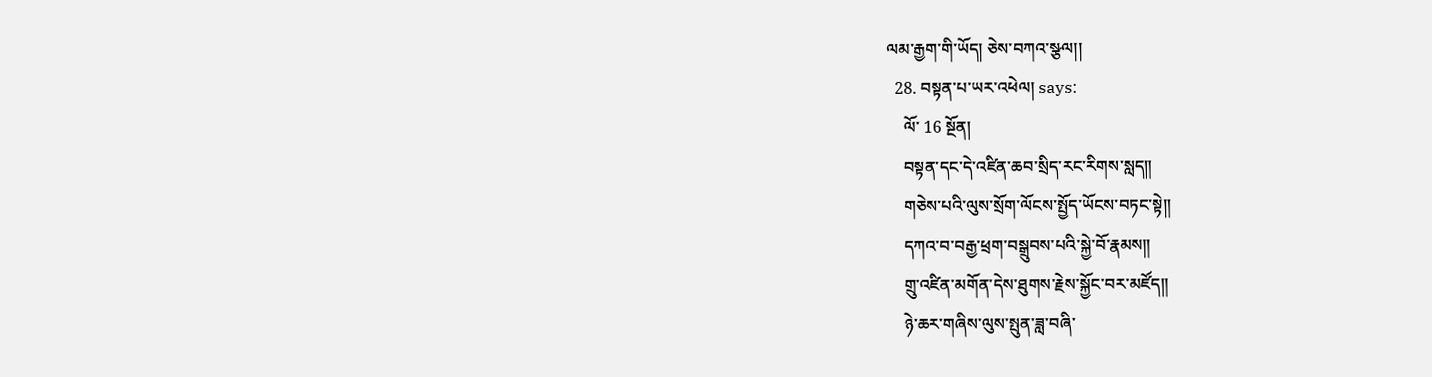ལམ་རྒྱག་གི་ཡོད། ཅེས་བཀའ་སྩལ།།
  28. བསྟན་པ་ཡར་འཕེལ། says:
    ལོ་ 16 སྔོན།
    བསྟན་དང་དེ་འཛིན་ཆབ་སྲིད་རང་རིགས་སླད༎
    གཅེས་པའི་ལུས་སྲོག་ལོངས་སྤྱོད་ཡོངས་བཏང་སྟེ༎
    དཀའ་བ་བརྒྱ་ཕྲག་བསྒྲུབས་པའི་སྐྱེ་བོ་རྣམས༎
    གྲུ་འཛིན་མགོན་དེས་ཐུགས་རྗེས་སྐྱོང་བར་མཛོད༎
    ཉེ་ཆར་གཞིས་ལུས་སྤུན་ཟླ་བཞི་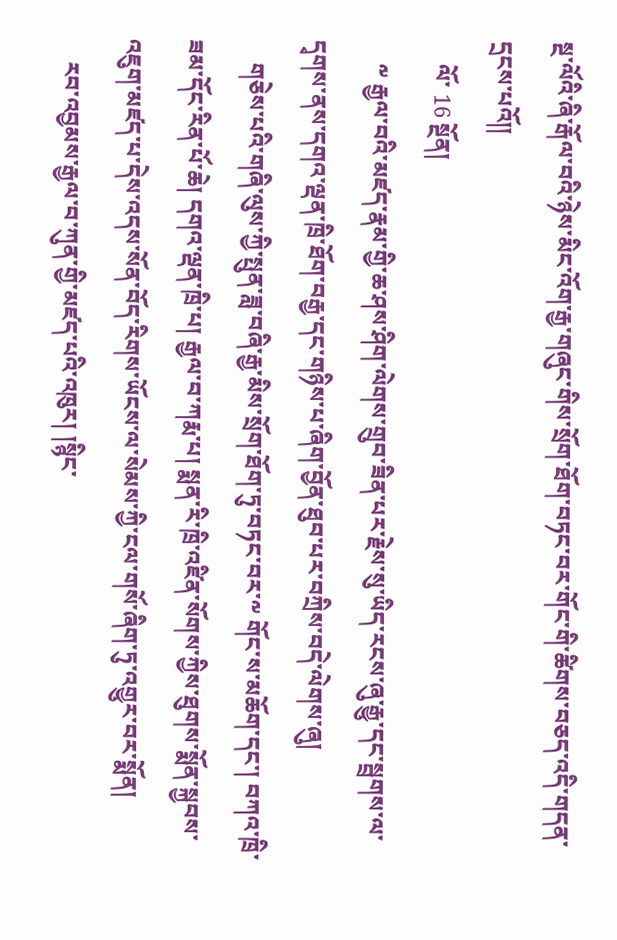སྔ་ལོའི་ཞི་རྒོལ་བའི་ཉེས་མིང་འོག་རྒྱ་གཞུང་གིས་སྲོག་ཐོག་བཏང་བར་གོང་གི་ཚིགས་བཅད་འདི་གདན་དྲངས་པའོ༎
    ལོ་ 16 སྔོན།
    ༸ རྒྱལ་བའི་མཛད་རྣམ་གྱི་ཆ་ཤས་ཤིག་ལེགས་གྲུབ་ཟིན་པར་རྗེས་སུ་ཡིད་རངས་ཞུ་རྒྱུ་དང་སྦྲགས་ལ་དྭགས་ནས་དགའ་ལྡན་ཁྲི་ཐོག་བརྒྱ་དང་གཉིས་པ་ཞིག་བྱོན་ཐུབ་པར་བཀྲིས་བདེ་ལེགས་ཞུ།
    གཅེས་པའི་གཞི་ལུས་ཀྱི་སྤུན་ཟླ་བཞི་རྒྱ་མིས་སྲོག་ཐོག་ཏུ་བཏང་བར་༸ གོང་ས་མཆོག་དང་། བཀའ་ཁྲི་ཟམ་དོང་རིན་པོ་ཆེ། དགའ་ལྡན་ཁྲི་པ། རྒྱལ་བ་ཀརྨ་པ། སྨན་རི་ཁྲི་འཛིན་སོགས་ཀྱིས་ཐུགས་སྨོན་སྐྱབས་འཇུག་མཛད་པ་དེས་འདས་སོན་བོད་རིགས་ཡོངས་ལ་སེམས་ཀྱི་ངལ་གསོ་ཞིག་ཏུ་འགྱུར་བར་སྨོན།
    རབ་འབྱམས་རྒྱལ་བ་ཀུན་གྱི་མཛད་པའི་འཁུར། །སྙིང་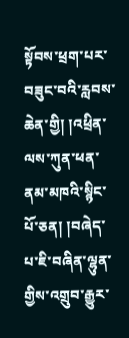སྟོབས་ཕྲག་པར་བཟུང་བའི་རླབས་ཆེན་གྱི། །འཕྲིན་ལས་ཀུན་ཕན་ནམ་མཁའི་སྙིང་པོ་ཅན། །བཞེད་པ་ཇི་བཞིན་ལྷུན་གྱིས་འགྲུབ་རྒྱུར་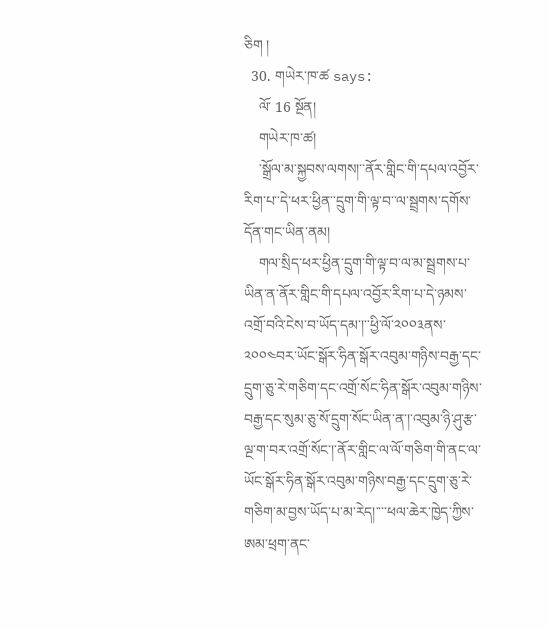ཅིག །
  30. གཡེར་ཁ་ཚ says:
    ལོ་ 16 སྔོན།
    གཡེར་ཁ་ཚ།
    ་སྒྲོལ་མ་སྐྱབས་ལགས།་་ནོར་གླིང་གི་དཔལ་འབྱོར་རིག་པ་་དེ་ཕར་ཕྱིན་་དྲུག་གི་ལྟ་བ་་ལ་སྦྲགས་དགོས་དོན་གང་ཡིན་ནམ།
    གལ་སྲིད་ཕར་ཕྱིན་དྲུག་གི་ལྟ་བ་ལ་མ་སྦྲགས་པ་ཡིན་ན་ནོར་གླིང་གི་དཔལ་འབྱོར་རིག་པ་དེ་ཉམས་འགྲོ་བའི་ངེས་བ་ཡོད་དམ་།་་ཕྱི་ལོ་༢༠༠༣ནས་༢༠༠༤བར་ཡོང་སྒོར་ཧིན་སྒོར་འབུམ་གཉིས་བརྒྱ་དང་དྲུག་ཅུ་རེ་གཅིག་དང་འགྲོ་སོང་ཧིན་སྒོར་འབུམ་གཉིས་བརྒྱ་དང་སུམ་ཅུ་སོ་དྲུག་སོང་ཡིན་ན་།་འབུམ་ཉི་ཤུ་རྩ་ལྔ་ག་བར་འགྲོ་སོང་།་ནོར་གླིང་ལ་ལོ་གཅིག་གི་ནང་ལ་ཡོང་སྒོར་ཧིན་སྒོར་འབུམ་གཉིས་བརྒྱ་དང་དྲུག་ཅུ་རེ་གཅིག་མ་བྱས་ཡོད་པ་མ་རེད།་་་་ཕལ་ཆེར་ཁྱེད་ཀྱིས་ཨམ་ཕྲག་ནང་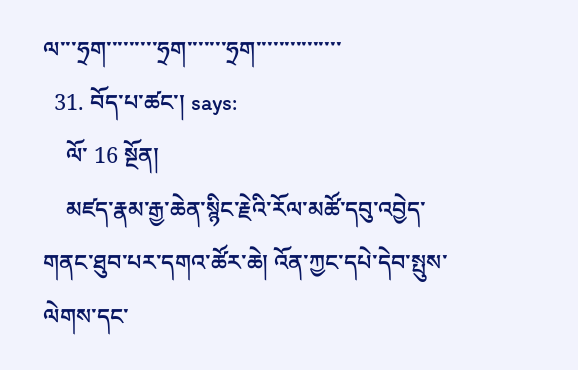ལ་་་ཧྲག་་་་་་་་་ཧྲག་་་་་་་ཧྲག་་་་་་་་་་་་་་་
  31. བོད་པ་ཚང་། says:
    ལོ་ 16 སྔོན།
    མཛད་རྣམ་རྒྱ་ཆེན་སྙིང་རྗེའི་རོལ་མཚོ་དབུ་འབྱེད་གནང་ཐུབ་པར་དགའ་ཚོར་ཆེ། འོན་ཀྱང་དཔེ་དེབ་སྤུས་ལེགས་དང་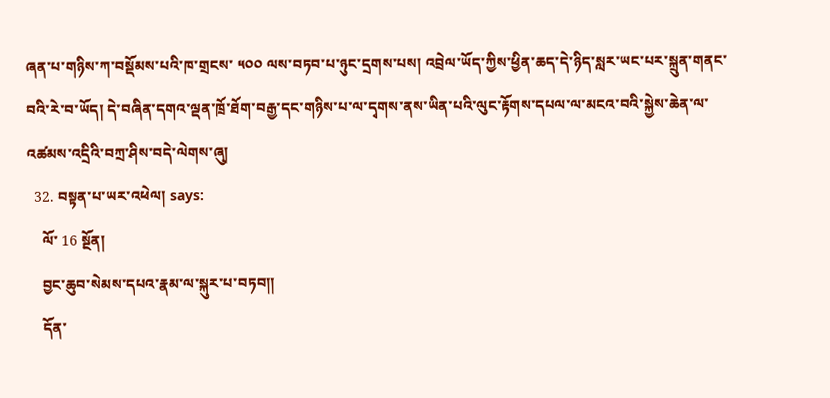ཞན་པ་གཉིས་ཀ་བསྡོམས་པའི་ཁ་གྲངས་ ༥༠༠ ལས་བཏབ་པ་ཉུང་དྲགས་པས། འབྲེལ་ཡོད་ཀྱིས་ཕྱིན་ཆད་དེ་ཉིད་སླར་ཡང་པར་སྐྲུན་གནང་བའི་རེ་བ་ཡོད། དེ་བཞིན་དགའ་ལྡན་ཁྲོ་ཐོག་བརྒྱ་དང་གཉིས་པ་ལ་དྭགས་ནས་ཡིན་པའི་ལུང་རྟོགས་དཔལ་ལ་མངའ་བའི་སྐྱེས་ཆེན་ལ་འཚམས་འདྲིའི་བཀྲ་ཤིས་བདེ་ལེགས་ཞུ།
  32. བསྟན་པ་ཡར་འཕེལ། says:
    ལོ་ 16 སྔོན།
    བྱང་ཆུབ་སེམས་དཔའ་རྣམ་ལ་སྐུར་པ་བཏབ༎
    དོན་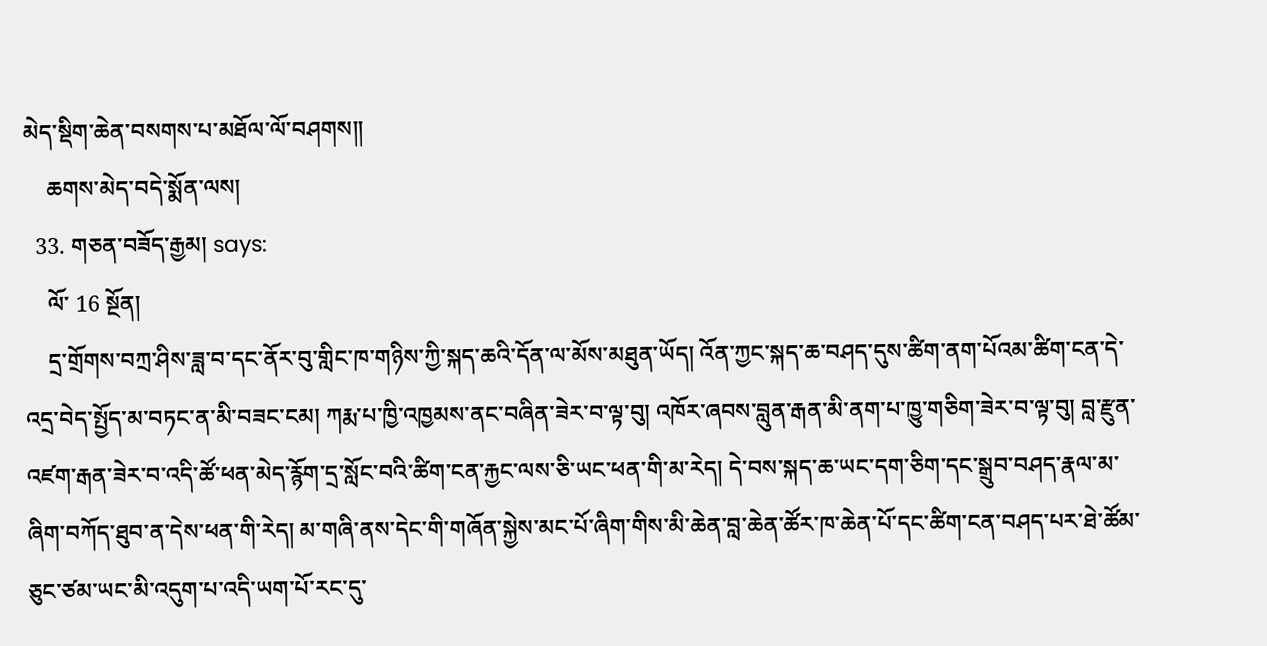མེད་སྡིག་ཆེན་བསགས་པ་མཐོལ་ལོ་བཤགས༎
    ཆགས་མེད་བདེ་སྨོན་ལས།
  33. གཅན་བཟོད་རྒྱམ། says:
    ལོ་ 16 སྔོན།
    དྲ་གྲོགས་བཀྲ་ཤིས་ཟླ་བ་དང་ནོར་བུ་གླིང་ཁ་གཉིས་ཀྱི་སྐད་ཆའི་དོན་ལ་མོས་མཐུན་ཡོད། འོན་ཀྱང་སྐད་ཆ་བཤད་དུས་ཚིག་ནག་པོའམ་ཚིག་ངན་དེ་འདྲ་བེད་སྤྱོད་མ་བཏང་ན་མི་བཟང་ངམ། ཀརྨ་པ་ཁྱི་འཁྱམས་ནང་བཞིན་ཟེར་བ་ལྟ་བུ། འཁོར་ཞབས་བླུན་རྒན་མི་ནག་པ་ཁྱུ་གཅིག་ཟེར་བ་ལྟ་བུ། བླ་རྫུན་འཛག་རྒན་ཟེར་བ་འདི་ཚོ་ཕན་མེད་རྙོག་དྲ་སློང་བའི་ཚིག་ངན་རྐྱང་ལས་ཅི་ཡང་ཕན་གི་མ་རེད། དེ་བས་སྐད་ཆ་ཡང་དག་ཅིག་དང་སྒྲུབ་བཤད་རྣལ་མ་ཞིག་བཀོད་ཐུབ་ན་དེས་ཕན་གི་རེད། མ་གཞི་ནས་དེང་གི་གཞོན་སྐྱེས་མང་པོ་ཞིག་གིས་མི་ཆེན་བླ་ཆེན་ཚོར་ཁ་ཆེན་པོ་དང་ཚིག་ངན་བཤད་པར་ཐེ་ཚོམ་ཅུང་ཙམ་ཡང་མི་འདུག་པ་འདི་ཡག་པོ་རང་དུ་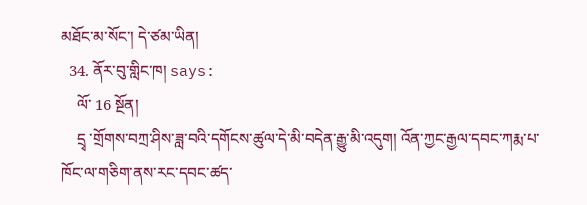མཐོང་མ་སོང་། དེ་ཙམ་ཡིན།
  34. ནོར་བུ་གླིང་ཁ། says:
    ལོ་ 16 སྔོན།
    དྲྭ ་གྲོགས་བཀྲ་ཤིས་ཟླ་བའི་དགོངས་ཚུལ་དེ་མི་བདེན་རྒྱུ་མི་འདུག། འོན་ཀྱང་རྒྱལ་དབང་ཀརྨ་པ་ཁོང་ལ་གཅིག་ནས་རང་དབང་ཚད་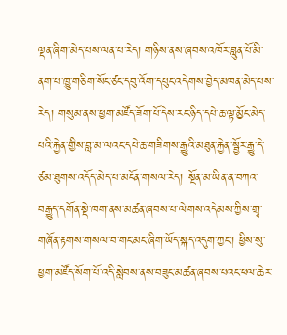ལྡན་ཞིག་མེད་པས་ལན་པ་རེད། གཉིས་ནས་ཞབས་འཁོར་བླུན་པོ་མི་ནག་པ་ཁྱུ་གཅིག་སོང་ཙང་དབུ་འོག་དཔུང་འདེགས་བྱེད་མཁན་མེད་པས་རེད། གསུམ་ནས་ཕྱག་མཛོད་ཟོག་པོ་དེས་རང་ཉིད་དཔེ་ཆ་ལྟ་མྱོང་མེད་པའི་རྐྱེན་གྱིས་བླ་མ་ལའང་དཔེ་ཆ་གཟིགས་རྒྱུའི་མཐུན་རྐྱེན་སྦྱོར་རྒྱུ་དེ་ཙམ་ཐུགས་འདོད་མེད་པ་མངོན་གསལ་རེད། སྔོན་མ་ཡིན་ན་བཀའ་བརྒྱུད་དགོན་སྡེ་ཁག་ནས་མཚན་ཞབས་པ་ལེགས་འདེམས་ཀྱིས་གྲྭ་གཞོན་རྟགས་གསལ་བ་གང་མང་ཞིག་ཡོད་སྐད་འདུག་ཀྱང་། ཕྱིས་སུ་ཕྱག་མཛོད་སོག་པོ་འདི་སླེབས་ནས་བཟུང་མཚན་ཞབས་པའང་ཕལ་ཆེར་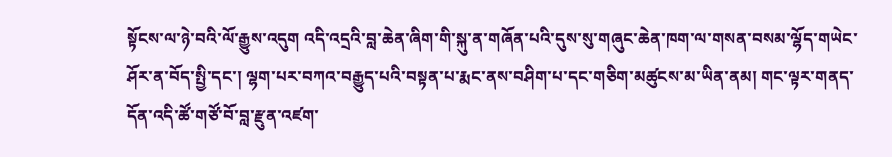སྟོངས་ལ་ཉེ་བའི་ལོ་རྒྱུས་འདུག འདི་འདྲའི་བླ་ཆེན་ཞིག་གི་སྐུ་ན་གཞོན་པའི་དུས་སུ་གཞུང་ཆེན་ཁག་ལ་གསན་བསམ་ལྷོད་གཡེང་ཤོར་ན་བོད་སྤྱི་དང་། ལྷག་པར་བཀའ་བརྒྱུད་པའི་བསྟན་པ་རྨང་ནས་བཤིག་པ་དང་གཅིག་མཚུངས་མ་ཡིན་ནམ། གང་ལྟར་གནད་དོན་འདི་ཚོ་གཙོ་བོ་བླ་རྫུན་འཛག་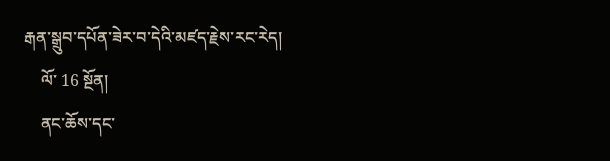རྒན་སྒྲུབ་དཔོན་ཟེར་བ་དེའི་མཛད་རྗེས་རང་རེད།
    ལོ་ 16 སྔོན།
    ནང་ཆོས་དང་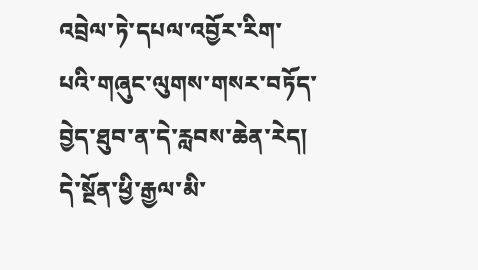འབྲེལ་ཏེ་དཔལ་འབྱོར་རིག་པའི་གཞུང་ལུགས་གསར་བཏོད་བྱེད་ཐུབ་ན་དེ་རླབས་ཆེན་རེད། དེ་སྔོན་ཕྱི་རྒྱལ་མི་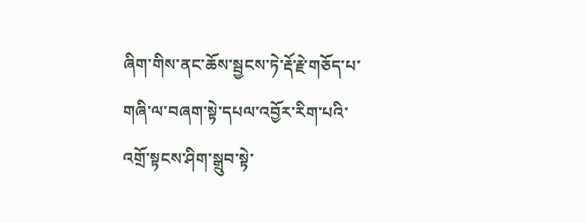ཞིག་གིས་ནང་ཆོས་སྦྱངས་ཏེ་རྡོ་རྗེ་གཅོད་པ་གཞི་ལ་བཞག་སྟེ་དཔལ་འབྱོར་རིག་པའི་འགྲོ་སྟངས་ཤིག་སྒྲུབ་སྟེ་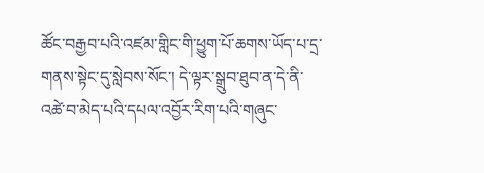ཚོང་བརྒྱབ་པའི་འཛམ་གླིང་གི་ཕྱུག་པོ་ཆགས་ཡོད་པ་དྲ་གནས་སྟེང་དུ་སླེབས་སོང་། དེ་ལྟར་སྒྲུབ་ཐུབ་ན་དེ་ནི་འཚེ་བ་མེད་པའི་དཔལ་འབྱོར་རིག་པའི་གཞུང་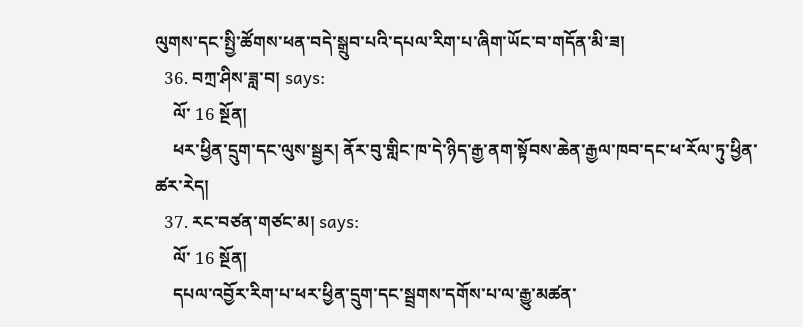ལུགས་དང་སྤྱི་ཚོགས་ཕན་བདེ་སྒྲུབ་པའི་དཔལ་རིག་པ་ཞིག་ཡོང་བ་གདོན་མི་ཟ།
  36. བཀྲ་ཤིས་ཟླ་བ། says:
    ལོ་ 16 སྔོན།
    ཕར་ཕྱིན་དྲུག་དང་ལུས་སྦྱར། ནོར་བུ་གླིང་ཁ་དེ་ཉིད་རྒྱ་ནག་སྟོབས་ཆེན་རྒྱལ་ཁབ་དང་ཕ་རོལ་ཏུ་ཕྱིན་ཚར་རེད།
  37. རང་བཙན་གཙང་མ། says:
    ལོ་ 16 སྔོན།
    དཔལ་འབྱོར་རིག་པ་ཕར་ཕྱིན་དྲུག་དང་སྦྲགས་དགོས་པ་ལ་རྒྱུ་མཚན་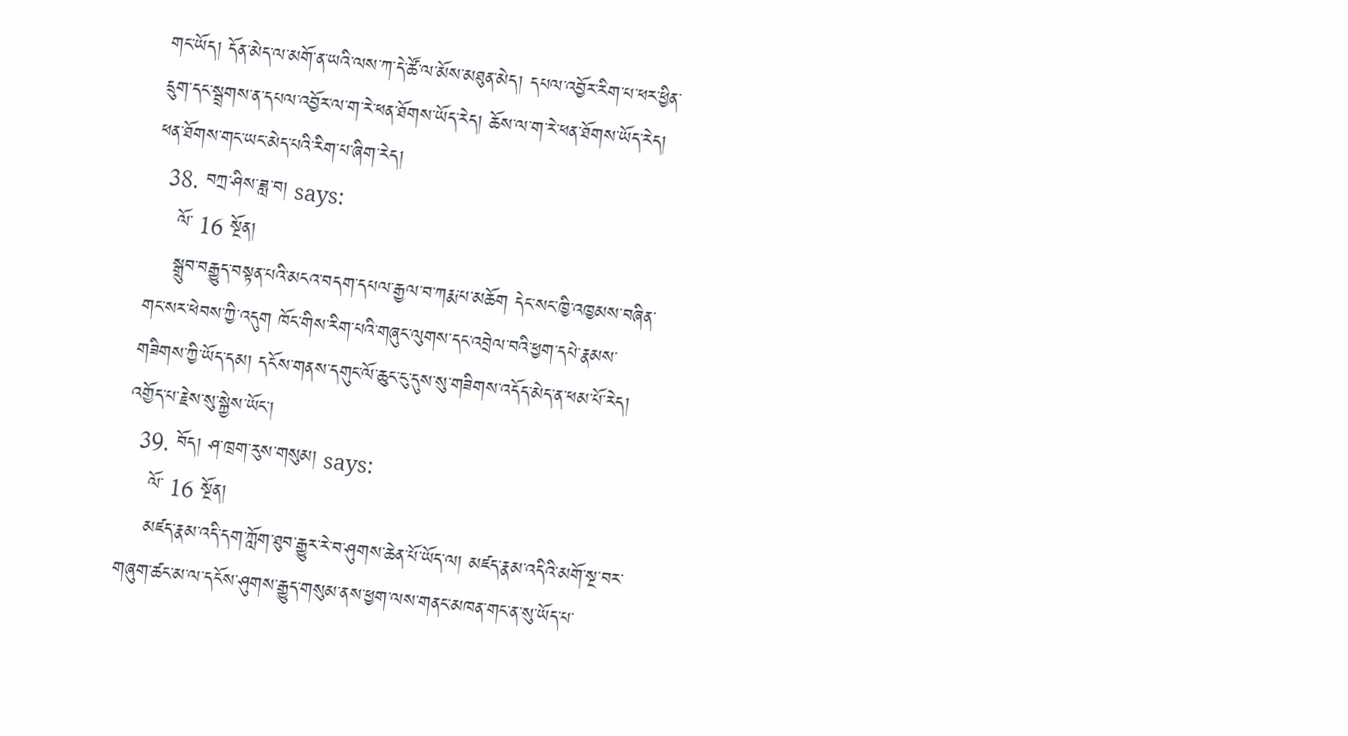གང་ཡོད། དོན་མེད་ལ་མགོ་ན་ཡའི་ལས་ཀ་དེ་ཚོ་ལ་མོས་མཐུན་མེད། དཔལ་འབྱོར་རིག་པ་ཕར་ཕྱིན་དྲུག་དང་སྦྲགས་ན་དཔལ་འབྱོར་ལ་ག་རེ་ཕན་ཐོགས་ཡོད་རེད། ཆོས་ལ་ག་རེ་ཕན་ཐོགས་ཡོད་རེད། ཕན་ཐོགས་གང་ཡང་མེད་པའི་རིག་པ་ཞིག་རེད།
  38. བཀྲ་ཤིས་ཟླ་བ། says:
    ལོ་ 16 སྔོན།
    སྒྲུབ་བརྒྱུད་བསྟན་པའི་མངའ་བདག་དཔལ་རྒྱལ་བ་ཀརྨ་པ་མཆོག དེང་སང་ཁྱི་འཁྱམས་བཞིན་གང་སར་ཕེབས་ཀྱི་འདུག ཁོང་གིས་རིག་པའི་གཞུང་ལུགས་དང་འབྲེལ་བའི་ཕྱག་དཔེ་རྣམས་གཟིགས་ཀྱི་ཡོད་དམ། དངོས་གནས་དགུང་ལོ་ཆུང་ངུ་དུས་སུ་གཟིགས་འདོད་མེད་ན་ཕམ་པོ་རེད། འགྱོད་པ་རྗེས་སུ་སྐྱེས་ཡོང་།
  39. བོད། ཤ་ཁྲག་རུས་གསུམ། says:
    ལོ་ 16 སྔོན།
    མཛད་རྣམ་འདི་དག་ཀློག་ཐུབ་རྒྱུར་རེ་བ་ཤུགས་ཆེན་པོ་ཡོད་ལ། མཛད་རྣམ་འདིའི་མགོ་སྔ་བར་གཞུག་ཚང་མ་ལ་དངོས་ཤུགས་རྒྱུད་གསུམ་ནས་ཕྱག་ལས་གནང་མཁན་གང་ན་སུ་ཡོད་པ་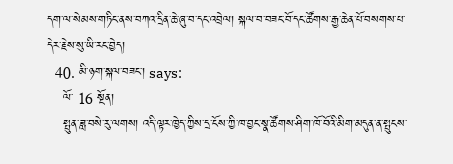དག་ལ་སེམས་གཏིང་ནས་བཀའ་དྲིན་ཆེ་ཞུ་བ་དང་འབྲེལ། སྐལ་བ་བཟང་བོ་དང་ཚོགས་རྒྱ་ཆེན་པོ་བསགས་པ་དེར་རྗེས་སུ་ཡི་རང་བྱེད།
  40. མི་ཉག་སྐལ་བཟང་། says:
    ལོ་ 16 སྔོན།
    སྤུན་ཟླ་བསེ་རུ་ལགས། འདི་ལྟར་ཁྱེད་ཀྱིས་དྲ་ངོས་ཀྱི་ཁ་བྱང་སྣ་ཚོགས་ཤིག་ཁོ་བོའི་མིག་མདུན་ན་སྤུངས་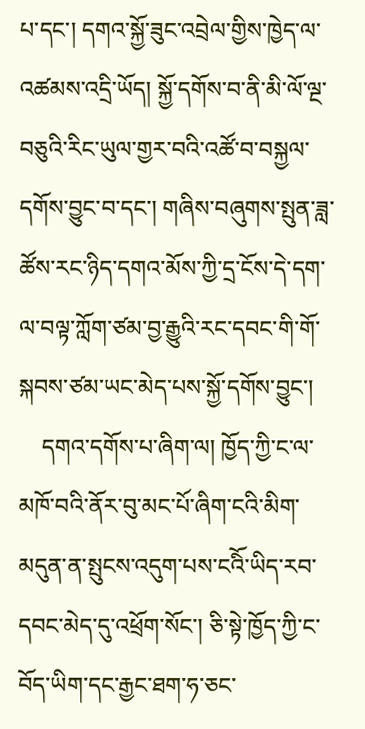པ་དང་། དགའ་སྐྱོ་ཟུང་འབྲེལ་གྱིས་ཁྱེད་ལ་འཚམས་འདྲི་ཡོད། སྐྱོ་དགོས་བ་ནི་མི་ལོ་ལྔ་བཅུའི་རིང་ཡུལ་གྱར་བའི་འཚོ་བ་བསྐྱལ་དགོས་བྱུང་བ་དང་། གཞིས་བཞུགས་སྤུན་ཟླ་ཚོས་རང་ཉིད་དགའ་མོས་ཀྱི་དྲ་ངོས་དེ་དག་ལ་བལྟ་ཀློག་ཙམ་བྱ་རྒྱུའི་རང་དབང་གི་གོ་སྐབས་ཙམ་ཡང་མེད་པས་སྐྱོ་དགོས་བྱུང་།
    དགའ་དགོས་པ་ཞིག་ལ། ཁྱོད་ཀྱི་ང་ལ་མཁོ་བའི་ནོར་བུ་མང་པོ་ཞིག་ངའི་མིག་མདུན་ན་སྤུངས་འདུག་པས་ངའིོ་ཡིད་རབ་དབང་མེད་དུ་འཕྲོག་སོང་། ཅི་སྟེ་ཁྱོད་ཀྱི་ང་བོད་ཡིག་དང་རྒྱང་ཐག་ཧ་ཅང་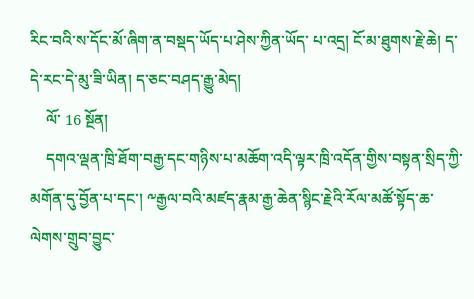རིང་བའི་ས་དོང་མོ་ཞིག་ན་བསྡད་ཡོད་པ་ཤེས་ཀྱིན་ཡོད་ པ་འདྲ། ངོ་མ་ཐུགས་རྗེ་ཆེ། ད་དེ་རང་དེ་མུ་ཟི་ཡིན། ད་ཅང་བཤད་རྒྱུ་མེད།
    ལོ་ 16 སྔོན།
    དགའ་ལྡན་ཁྲི་ཐོག་བརྒྱ་དང་གཉིས་པ་མཆོག་འདི་ལྟར་ཁྲི་འདོན་གྱིས་བསྟན་སྲིད་ཀྱི་མགོན་དུ་བྱོན་པ་དང་། ༸རྒྱལ་བའི་མཛད་རྣམ་རྒྱ་ཆེན་སྙིང་རྗེའི་རོལ་མཚོ་སྟོད་ཆ་ལེགས་གྲུབ་བྱུང་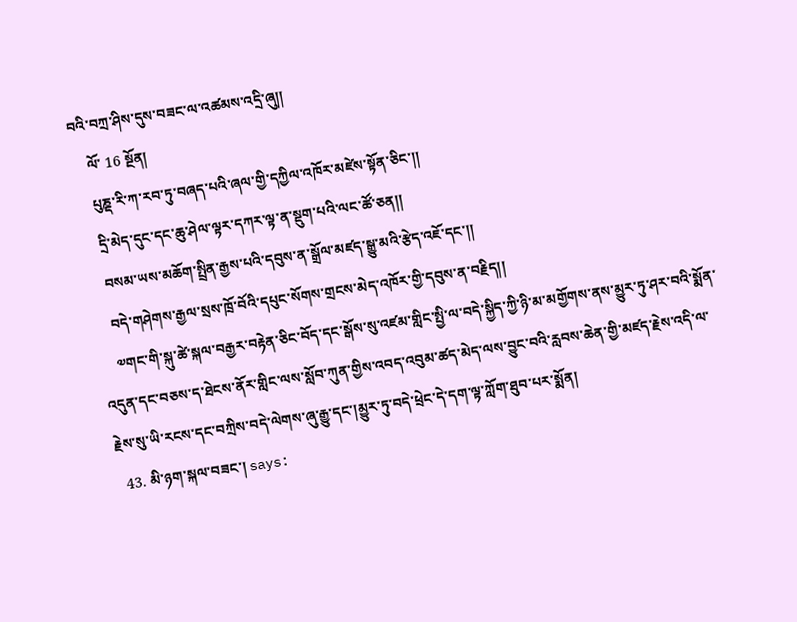བའི་བཀྲ་ཤིས་དུས་བཟང་ལ་འཚམས་འདྲི་ཞུ།།
    ལོ་ 16 སྔོན།
    པུཎྡ་རི་ཀ་རབ་ཏུ་བཞད་པའི་ཞལ་གྱི་དཀྱིལ་འཁོར་མཛེས་སྟོན་ཅིང་།།
    དྲི་མེད་དུང་དང་ཆུ་ཤེལ་ལྟར་དཀར་ལྟ་ན་སྡུག་པའི་ལང་ཚོ་ཅན།།
    བསམ་ཡས་མཆོག་སྤྲིན་རྒྱས་པའི་དབུས་ན་སྒྲོལ་མཛད་སྒྱུ་མའི་རྩེད་འཇོ་དང་།།
    བདེ་གཤེགས་རྒྱལ་སྲས་ཁྲོ་བོའི་དཔུང་སོགས་གྲངས་མེད་འཁོར་གྱི་དབུས་ན་བརྗིད།།
    ༧གང་གི་སྐུ་ཚེ་སྐལ་བརྒྱར་བརྟེན་ཅིང་བོད་དང་སྒོས་སུ་འཛམ་གླིང་སྤྱི་ལ་བདེ་སྐྱིད་ཀྱི་ཉི་མ་མགྱོགས་ནས་མྱུར་ཏུ་ཤར་བའི་སྨོན་འདུན་དང་བཅས་ད་ཐེངས་ནོར་གླིང་ལས་སློབ་ཀུན་གྱིས་འབད་འབུམ་ཚད་མེད་ལས་བྱུང་བའི་རླབས་ཆེན་གྱི་མཛད་རྗེས་འདི་ལ་རྗེས་སུ་ཡི་རངས་དང་བཀྲིས་བདེ་ལེགས་ཞུ་རྒྱུ་དང་།མྱུར་ཏུ་བདེ་ཕྲེང་དེ་དག་ལྟ་ཀློག་ཐུབ་པར་སྨོན།
  43. མི་ཉག་སྐལ་བཟང་། says: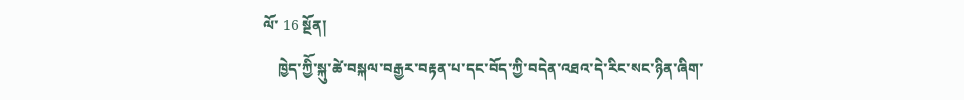ལོ་ 16 སྔོན།
    ཁྱེད་ཀྱིོ་སྐུ་ཚེ་བསྐལ་བརྒྱར་བརྟན་པ་དང་བོད་ཀྱི་བདེན་འཐའ་དེ་རིང་སང་ཉིན་ཞིག་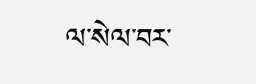ལ་སེལ་བར་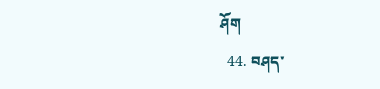ཤོག
  44. བཤད་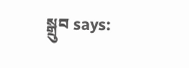སྒྲུབ says: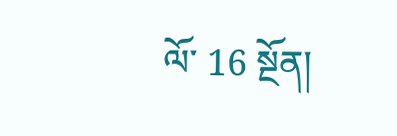ལོ་ 16 སྔོན།